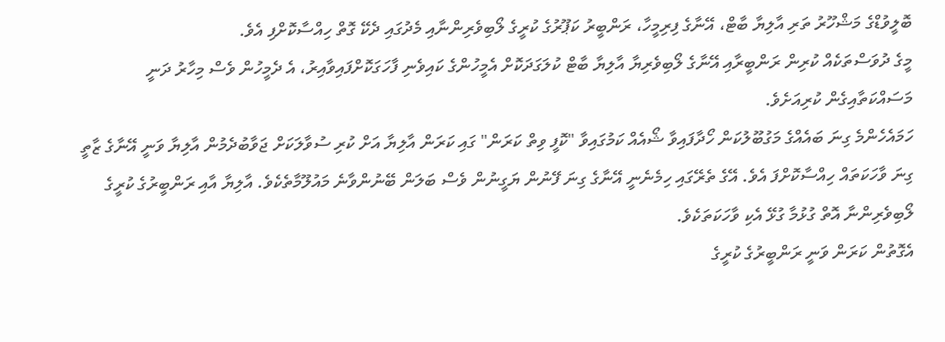ބޮލީވުޑްގެ މަޝްހޫރު ތަރި އާލިޔާ ބާޓް، އޭނާގެ ފިރިމީހާ، ރަންބީރު ކަޕޫރުގެ ކުރީގެ ލޯބިވެރިންނާއި މެދުގައި ދެކޭ ގޮތް ހިއްސާކޮށްފި އެވެ.
މީގެ ދުވަސްތަކެއް ކުރިން ރަންބީރާއި އޭނާގެ ލޯބިވެރިޔާ އާލިޔާ ބާޓް ކުލަގަދަކޮށް އެމީހުންގެ ކައިވެނި ފާހަގަކޮށްފައިވާއިރު، އެ ދެމީހުން ވެސް މިހާރު ދަނީ މަސައްކަތާއިގެން ކުރިއަށެވެ.
ހަމައެހެންމެ ގިނަ ބައެއްގެ މަގުބޫލުކަން ހޯދާފައިވާ ޝޯއެއް ކަމުގައިވާ "ކޮފީ ވިތް ކަރަން" ގައި ކަރަން އާލިޔާ އަށް ކުރި ސުވާލަކަށް ޖަވާބުދެމުން އާލިޔާ ވަނީ އޭނާގެ ޒާތީ ގިނަ ވާހަކަތައް ހިއްސާކޮށްފަ އެވެ. އޭގެ ތެރޭގައި ހިމެނެނީ އޭނާގެ ގިނަ ފޭނުން ޔަގީނުން ވެސް ބަލަން ބޭނުންވާނެ މައުލޫމާތެކެވެ. އާލިޔާ އާއި ރަންބީރުގެ ކުރީގެ ލޯބިވެރިންނާ އޮތް ގުޅުމާ ގުޅޭ އެކި ވާހަކަތަކެވެ.
އެގޮތުން ކަރަން ވަނީ ރަންބީރުގެ ކުރީގެ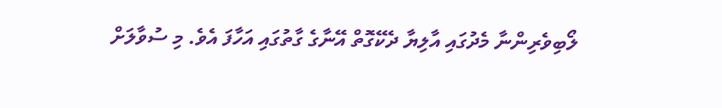ލޯބިވެރިންނާ މެދުގައި އާލިޔާ ދެކޭގޮތް އޭނާގެ ގާތުގައި އަހާފަ އެވެ. މި ސުވާލަށް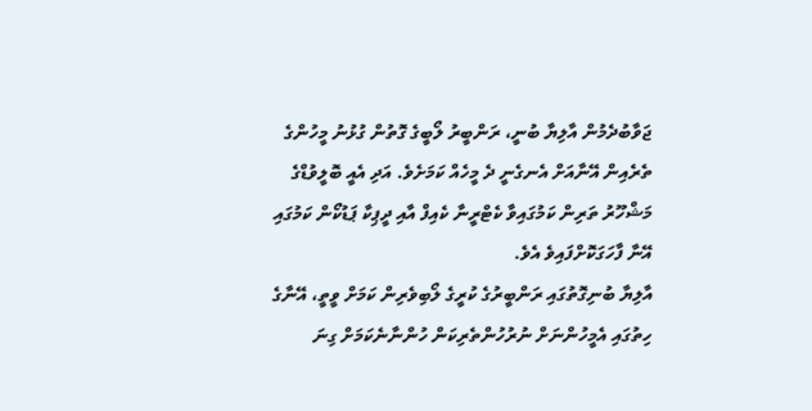ޖަވާބުދެމުން އާލިޔާ ބުނީ، ރަންބީރު ލޯބީގެ ގޮތުން ގުޅުނު މީހުންގެ ތެރެއިން އޭނާއަށް އެނގެނީ ދެ މީހެއް ކަމަށެވެ. އަދި އެއީ ބޮލީވުޑްގެ މަޝްހޫރު ތަރިން ކަމުގައިވާ ކެޓްރީނާ ކެއިފް އާއި ދީޕިކާ ޕަޑުކޯން ކަމުގައި އޭނާ ފާހަގަކޮށްފައިވެ އެވެ.
އާލިޔާ ބުނިގޮތުގައި ރަންބީރުގެ ކުރީގެ ލޯބިވެރިން ކަމަށް ވީތީ، އޭނާގެ ހިތުގައި އެމީހުންނަށް ނުރުހުންތެރިކަން ހުންނާނެކަމަށް ގިނަ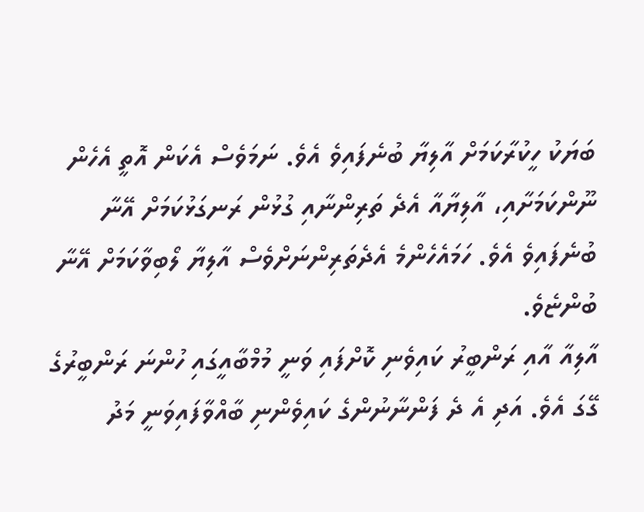ބަޔަކު ހީކުރާކަމަށް އާލިޔާ ބުނެފައިވެ އެވެ. ނަމަވެސް އެކަން އޮތީ އެހެން ނޫންކަމަށާއި، އާލިޔާއާ އެދެ ތަރިންނާއި ގުޅުން ރަނގަޅުކަމަށް އޭނާ ބުނެފައިވެ އެވެ. ހަމައެހެންމެ އެދެތަރިންނަށްވެސް އާލިޔާ ލޯބިވާކަމަށް އޭނާ ބުންޏެވެ.
އާލިއާ އާއި ރަންބީރު ކައިވެނި ކޮށްފައި ވަނީ މުމްބާއީގައި ހުންނަ ރަންބީރުގެ ގޭގަ އެވެ. އަދި އެ ދެ ފަންނާނުންގެ ކައިވެންނި ބާއްވާފައިވަނީ މަދު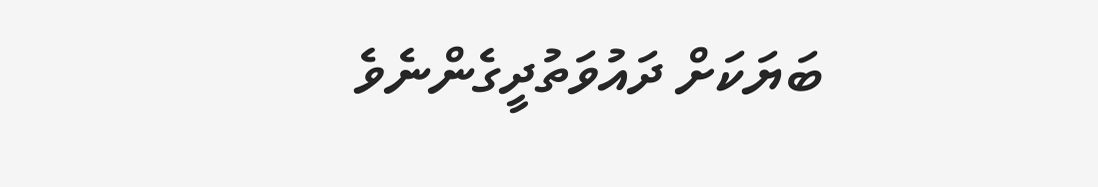ބަޔަކަށް ދައުވަތުދީގެންނެވެ